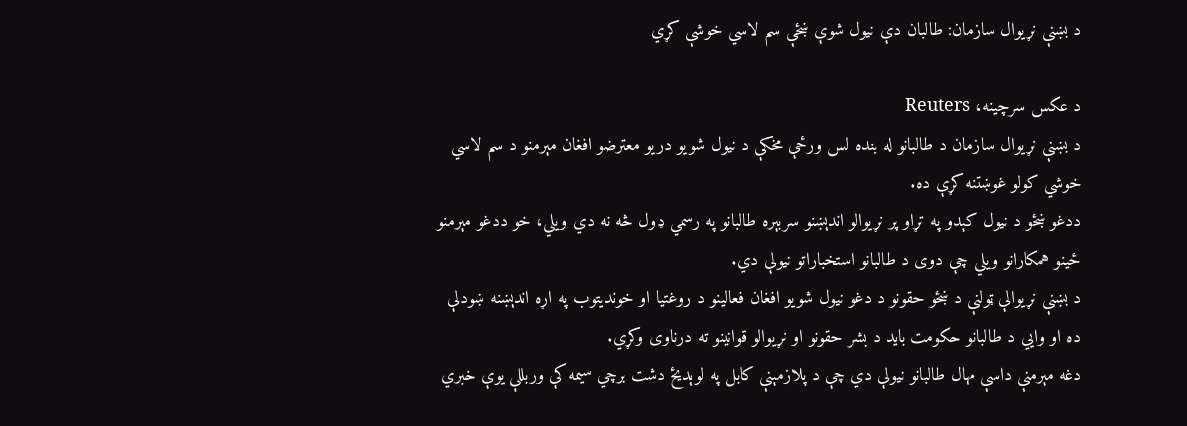د بښنې نړیوال سازمان: طالبان دې نیول شوې ښځې سم لاسي خوشې کړي

د عکس سرچینه، Reuters
د بښنې نړیوال سازمان د طالبانو له بنده لس ورځې مخکې د نیول شویو دریو معترضو افغان مېرمنو د سم لاسي خوشي کولو غوښتنه کړې ده.
ددغو ښځو د نیول کېدو په تړاو پر نړیوالو اندېښنو سربېره طالبانو په رسمي ډول څه نه دي ویلي، خو ددغو مېرمنو ځینو همکارانو ویلي چې دوی د طالبانو استخباراتو نیولې دي.
د بښنې نړیوالې ټولنې د ښځو حقونو د دغو نیول شویو افغان فعالینو د روغتیا او خوندیتوب په اړه اندېښنه ښودلې ده او وايي د طالبانو حکومت باید د بشر حقونو او نړیوالو قوانینو ته درناوی وکړي.
دغه مېرمنې داسې مهال طالبانو نیولې دي چې د پلازمېنې کابل په لوېدیځ دشت برچي سیمه کې وربللې یوې خبري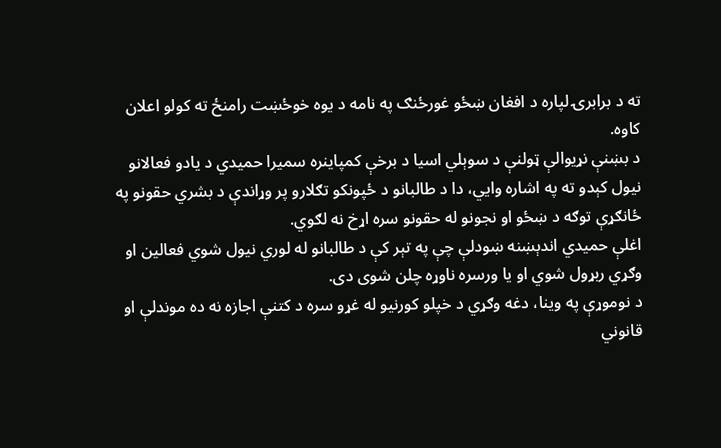ته د برابرۍ لپاره د افغان ښځو غورځنګ په نامه د یوه خوځښت رامنځ ته کولو اعلان کاوه.
د بښنې نړیوالې ټولنې د سوېلي اسیا د برخې کمپاینره سمیرا حمیدي د یادو فعالانو نیول کېدو ته په اشاره وايي، دا د طالبانو د ځپونکو تګلارو پر وړاندې د بشري حقونو په ځانګړې توګه د ښځو او نجونو له حقونو سره اړخ نه لګوي.
اغلې حمیدي اندېښنه ښودلې چې په تېر کې د طالبانو له لوري نیول شوي فعالین او وګړي ربړول شوي او یا ورسره ناوړه چلن شوی دی.
د نوموړې په وینا، دغه وګړي د خپلو کورنیو له غړو سره د کتنې اجازه نه ده موندلې او قانوني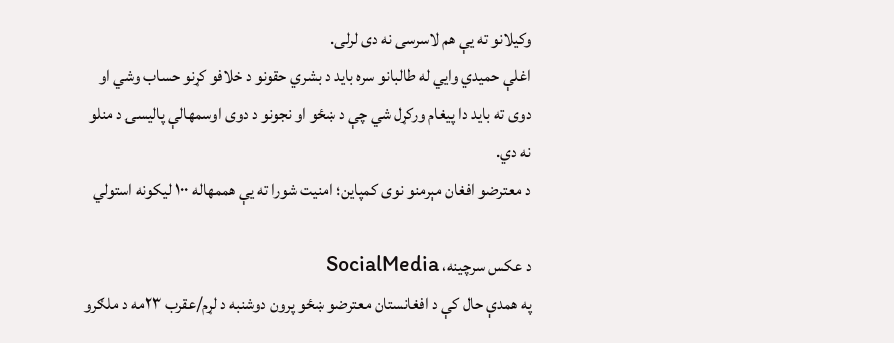وکیلانو ته یې هم لاسرسی نه دی لرلی.
اغلې حمیدي وايي له طالبانو سره باید د بشري حقونو د خلافو کړنو حساب وشي او دوی ته باید دا پیغام ورکړل شي چې د ښځو او نجونو د دوی اوسمهالې پالیسۍ د منلو نه دي.
د معترضو افغان مېرمنو نوی کمپاین؛ امنیت شورا ته یې هممهاله ۱۰۰ لیکونه استولي

د عکس سرچینه، SocialMedia
په همدې حال کې د افغانستان معترضو ښځو پرون دوشنبه د لړم/عقرب ۲۳مه د ملګرو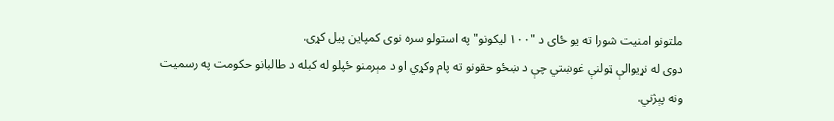ملتونو امنیت شورا ته یو ځای د "۱۰۰ لیکونو" په استولو سره نوی کمپاین پیل کړی.
دوی له نړیوالې ټولنې غوښتي چې د ښځو حقونو ته پام وکړي او د مېرمنو ځپلو له کبله د طالبانو حکومت په رسمیت ونه پېژني.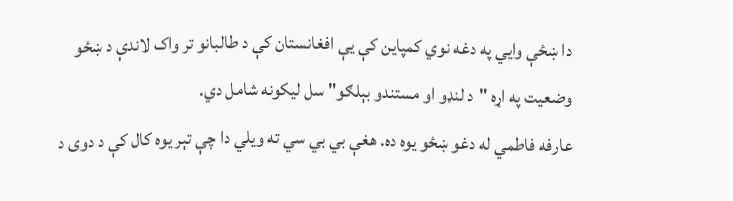دا ښځې وايي په دغه نوي کمپاین کې یې افغانستان کې د طالبانو تر واک لاندې د ښځو وضعیت په اړه "د لنډو او مستندو بېلګو" سل لیکونه شامل دي.
عارفه فاطمي له دغو ښځو یوه ده. هغې بي بي سي ته ویلي دا چې تېر یوه کال کې د دوی د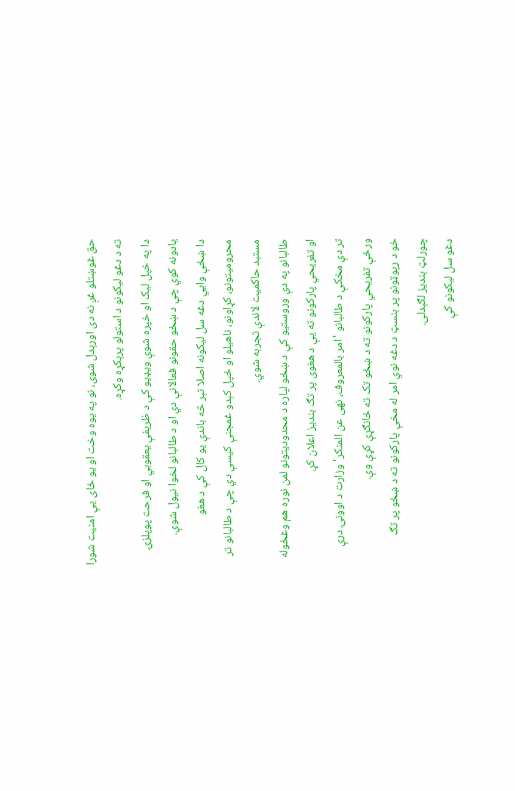حق غوښتلو غږ نه دی اورېدل شوی، نو په یوه وخت او یو ځای یې امنیت شورا ته د دغو لیکونو د استولو پرېکړه وکړه.
دا په خپل لیک او خپره شوې ویډیو کې د ظریفې یعقوبي او فرحت پوپلزۍ یادونه کوي چې د ښځو حقونو فعالانې دي او د طالبانو لخوا نیول شوې.
دا ښځې وايي دغه سل لیکونه اصلا تېر څه باندې یو کال کې د هغو محرومیتونو، کړاونو، ناهیلو او ځپل کېدو غمجنې کیسې دي چې د طالبانو تر مستبد حاکمیت لاندې تجربه شوي.
طالبانو په دې وروستیو کې د ښځو لپاره د محدودیتونو لمن نوره هم وغځوله او تفریحي پارکونو ته یې د هغوی پر تګ بندیز اعلان کړ.
تر دې مخکې د طالبانو 'امر بالمعروف، نهی عن المنکر' وزارت د اوونۍ درې ورځې تفریحي پارکونو ته د ښځو تک ته ځانګړې کړې وې.
خو د رپوټونو پر بنسټ د دغه نوي امر له مخې پارکونو ته د ښځو پر تګ چورلټ بندیز لګېدلی.
دغو سل لیکونو کې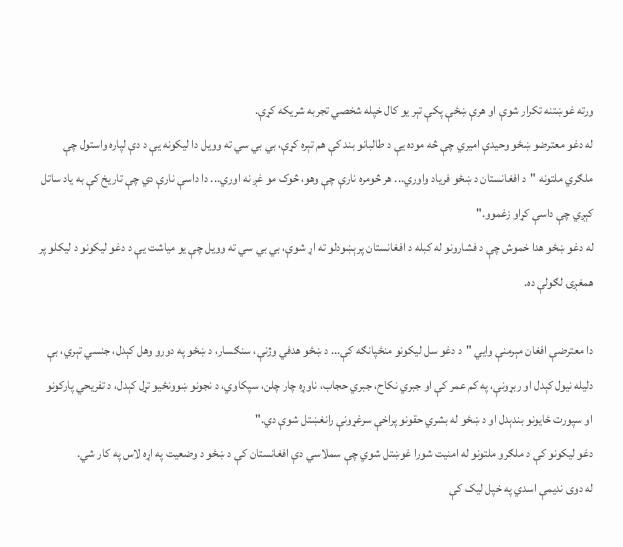ورته غوښتنه تکرار شوې او هرې ښځې پکې تېر یو کال خپله شخصي تجربه شریکه کړې.
له دغو معترضو ښځو وحیدې امیري چې څه موده یې د طالبانو بند کې هم تېره کړې، بي بي سي ته وویل دا لیکونه یې د دې لپاره واستول چې ملګري ملتونه "د افغانستان د ښځو فریاد واوري... هر څومره نارې چې وهو، څوک مو غږ نه اوري... دا داسې نارې دي چې تاریخ کې به یاد ساتل کېږي چې داسې کړاو زغموو."
له دغو ښځو هدا خموش چې د فشارونو له کبله د افغانستان پرېښودلو ته اړ شوې، بي بي سي ته وویل چې یو میاشت یې د دغو لیکونو د لیکلو پر همغږۍ لګولې ده.

دا معترضې افغان مېرمنې وايي "د دغو سل لیکونو منځپانګه کې... د ښځو هدفي وژنې، سنګسار، د ښځو په دورو وهل کېدل، جنسي تېري، بې دلیله نیول کېدل او ربړونې، په کم عمر کې او جبري نکاح، جبري حجاب، ناوړه چار چلن، سپکاوي، د نجونو ښوونځیو تړل کېدل، د تفریحي پارکونو او سپورت ځایونو بندېدل او د ښځو له بشري حقونو پراخې سرغړونې رانغښتل شوې دي."
دغو لیکونو کې د ملګرو ملتونو له امنیت شورا غوښتل شوي چې سملاسي دې افغانستان کې د ښځو د وضعیت په اړه لاس په کار شي.
له دوی ندیمې اسدي په خپل لیک کې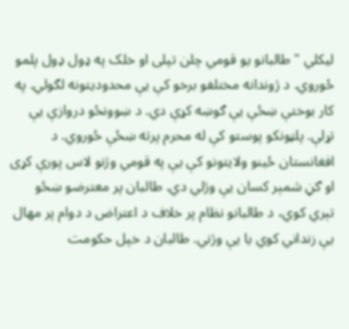لیکلي "طالبانو یو قومي چلن تپلی او خلک په ډول ډول پلمو ځوروي. د ژوندانه مختلفو برخو کې یې محدودیتونه لګولي. په کار بوختې ښځې یې ګوښه کړې دي. د ښوونځو دروازې یې تړلې. پلټونکو پوستو کې له محرم پرته ښځې ځوروي. د افغانستان ځینو ولایتونو کې یې په قومي وژنو لاس پورې کړی او ګڼ شمېر کسان یې وژلي دي. طالبان پر معترضو ښځو تېري کوي، د طالبانو نظام پر خلاف د اعتراض د دوام پر مهال یې زنداني کوي یا یې وژني. طالبان د خپل حکومت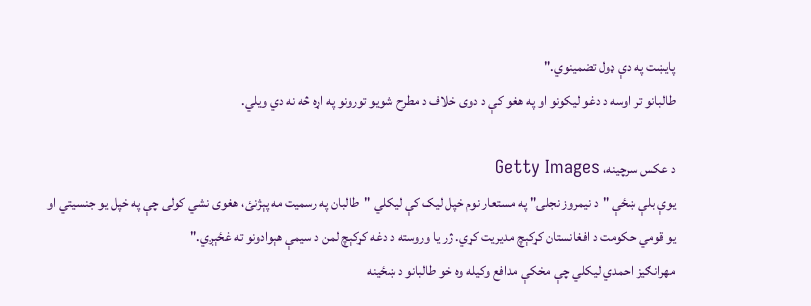پایښت په دې ډول تضمینوي."
طالبانو تر اوسه د دغو لیکونو او په هغو کې د دوی خلاف د مطرح شویو تورونو په اړه څه نه دي ویلي.

د عکس سرچینه، Getty Images
یوې بلې ښځې "د نیمروز نجلۍ" په مستعار نوم خپل لیک کې لیکلي "طالبان په رسمیت مه پېژنئ، هغوی نشي کولی چې په خپل یو جنسیتي او یو قومي حکومت د افغانستان کړکېچ مدیریت کړي. ژر یا وروسته د دغه کړکېچ لمن د سیمې هېوادونو ته غځېږي."
مهرانګیز احمدي لیکلي چې مخکې مدافع وکیله وه خو طالبانو د ښځینه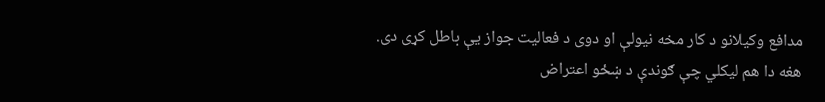مدافع وکیلانو د کار مخه نیولې او دوی د فعالیت جواز یې باطل کړی دی.
هغه دا هم لیکلي چې ګوندې د ښځو اعتراض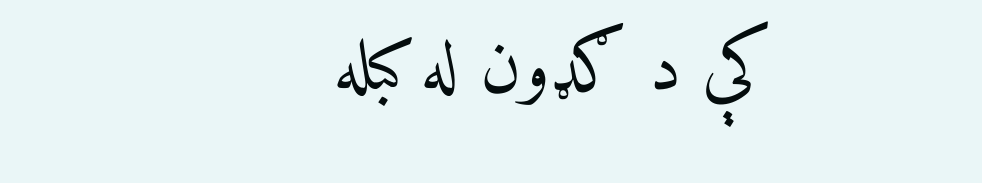کې د ګډون له کبله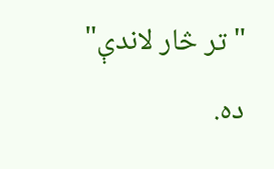"تر څار لاندې" ده.